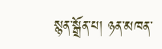སྙན་སྒྲོན་པ། ཉན་མཁན་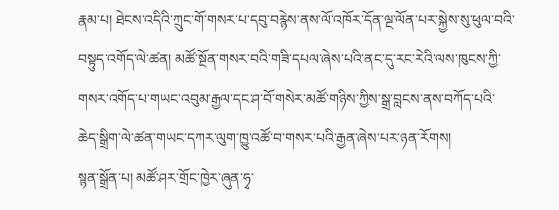རྣམ་པ། ཐེངས་འདིའི་ཀྲུང་གོ་གསར་པ་དབུ་བརྙེས་ནས་ལོ་འཁོར་དོན་ལྔ་ལོན་པར་སྐྱེས་སུ་ཕུལ་བའི་བསྟུད་འགོད་ལེ་ཚན། མཚོ་སྔོན་གསར་བའི་གཟི་དཔལ་ཞེས་པའི་ནང་དུ་རང་རེའི་ལས་ཁུངས་ཀྱི་གསར་འགོད་པ་གཡང་འབུམ་རྒྱལ་དང་ཤ་བོ་གསེར་མཚོ་གཉིས་ཀྱིས་སྒྲ་བླངས་ནས་བཀོད་པའི་ཆེད་སྒྲིག་ལེ་ཚན་གཡང་དཀར་ལུག་ཁྱུ་འཚོ་བ་གསར་པའི་རྒྱན་ཞེས་པར་ཉན་རོགས།
སྙན་སྒྲོན་པ། མཚོ་ཤར་གྲོང་ཁྱེར་ཞུན་ཧྭ་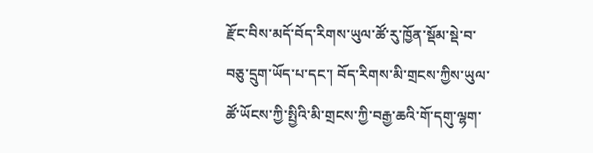རྫོང་བིས་མདོ་བོད་རིགས་ཡུལ་ཚོ་རུ་ཁྱོན་སྡོམ་སྡེ་བ་བཅུ་དྲུག་ཡོད་པ་དང་། བོད་རིགས་མི་གྲངས་ཀྱིས་ཡུལ་ཚོ་ཡོངས་ཀྱི་སྤྱིའི་མི་གྲངས་ཀྱི་བརྒྱ་ཆའི་གོ་དགུ་ལྷག་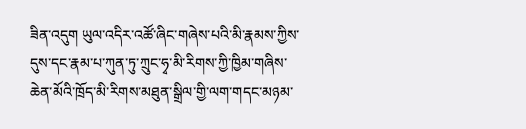ཟིན་འདུག ཡུལ་འདིར་འཚོ་ཞིང་གཞེས་པའི་མི་རྣམས་ཀྱིས་དུས་དང་རྣམ་པ་ཀུན་ཏུ་ཀྲུང་ཧྭ་མི་རིགས་ཀྱི་ཁྱིམ་གཞིས་ཆེན་མོའི་ཁྲོད་མི་རིགས་མཐུན་སྒྲིལ་གྱི་ལག་གདང་མཉམ་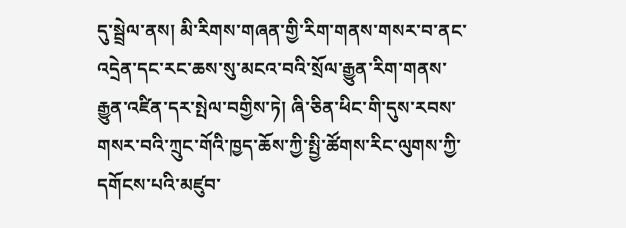དུ་སྦྲེལ་ནས། མི་རིགས་གཞན་གྱི་རིག་གནས་གསར་བ་ནང་འདྲེན་དང་རང་ཆས་སུ་མངའ་བའི་སྲོལ་རྒྱུན་རིག་གནས་རྒྱུན་འཛིན་དར་སྤེལ་བགྱིས་ཏེ། ཞི་ཅིན་ཕིང་གི་དུས་རབས་གསར་བའི་ཀྲུང་གོའི་ཁྱད་ཆོས་ཀྱི་སྤྱི་ཚོགས་རིང་ལུགས་ཀྱི་དགོངས་པའི་མཛུབ་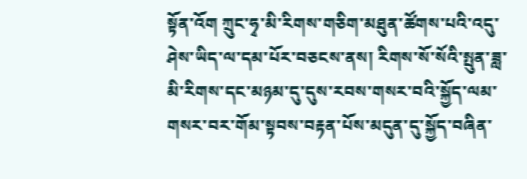སྟོན་འོག ཀྲུང་ཧྭ་མི་རིགས་གཅིག་མཐུན་ཚོགས་པའི་འདུ་ཤེས་ཡིད་ལ་དམ་པོར་བཅངས་ནས། རིགས་སོ་སོའི་སྤུན་ཟླ་མི་རིགས་དང་མཉམ་དུ་དུས་རབས་གསར་བའི་སྐྱོད་ལམ་གསར་བར་གོམ་སྟབས་བརྟན་པོས་མདུན་དུ་སྐྱོད་བཞིན་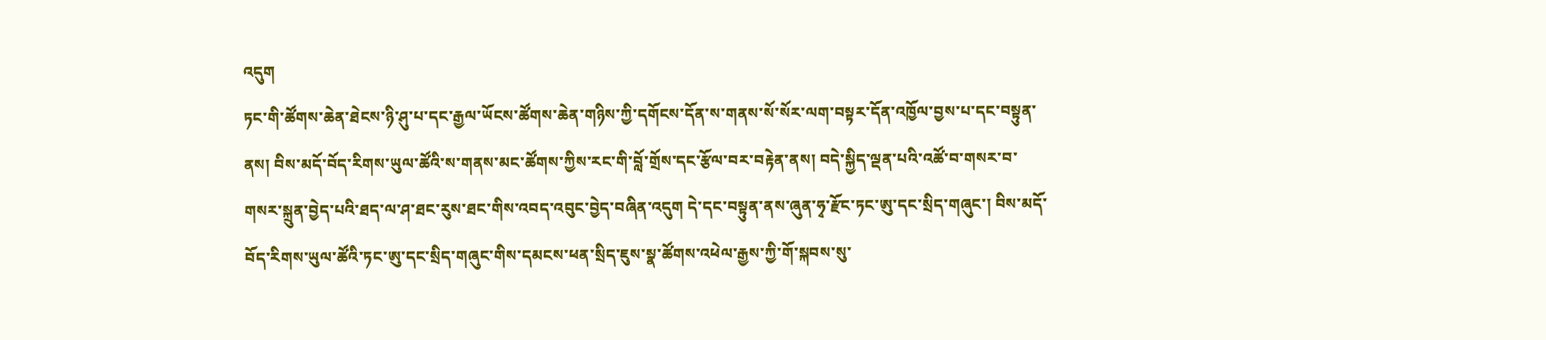འདུག
ཏང་གི་ཚོགས་ཆེན་ཐེངས་ཉི་ཤུ་པ་དང་རྒྱལ་ཡོངས་ཚོགས་ཆེན་གཉིས་ཀྱི་དགོངས་དོན་ས་གནས་སོ་སོར་ལག་བསྟར་དོན་འཁྱོལ་བྱས་པ་དང་བསྟུན་ནས། བིས་མདོ་བོད་རིགས་ཡུལ་ཚོའི་ས་གནས་མང་ཚོགས་ཀྱིས་རང་གི་བློ་གྲོས་དང་རྩོལ་བར་བརྟེན་ནས། བདེ་སྐྱིད་ལྡན་པའི་འཚོ་བ་གསར་བ་གསར་སྐྲུན་བྱེད་པའི་ཐད་ལ་ཤ་ཐང་རུས་ཐང་གིས་འབད་འབུང་བྱེད་བཞིན་འདུག དེ་དང་བསྟུན་ནས་ཞུན་ཧྭ་རྫོང་ཏང་ཨུ་དང་སྲིད་གཞུང་། བིས་མདོ་བོད་རིགས་ཡུལ་ཚོའི་ཏང་ཨུ་དང་སྲིད་གཞུང་གིས་དམངས་ཕན་སྲིད་ཇུས་སྣ་ཚོགས་འཕེལ་རྒྱས་ཀྱི་གོ་སྐབས་སུ་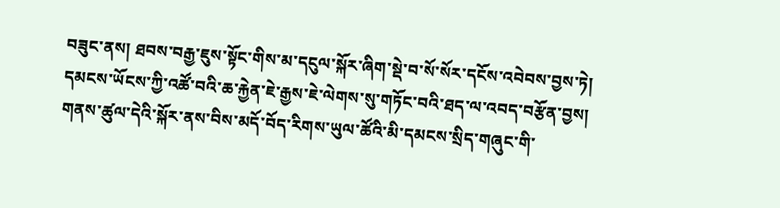བཟུང་ནས། ཐབས་བརྒྱ་ཇུས་སྟོང་གིས་མ་དངུལ་སྐོར་ཞིག་སྡེ་བ་སོ་སོར་དངོས་འབེབས་བྱས་ཏེ། དམངས་ཡོངས་ཀྱི་འཚོ་བའི་ཆ་རྐྱེན་ཇེ་རྒྱས་ཇེ་ལེགས་སུ་གཏོང་བའི་ཐད་ལ་འབད་བརྩོན་བྱས། གནས་ཚུལ་དེའི་སྐོར་ནས་བིས་མདོ་བོད་རིགས་ཡུལ་ཚོའི་མི་དམངས་སྲིད་གཞུང་གི་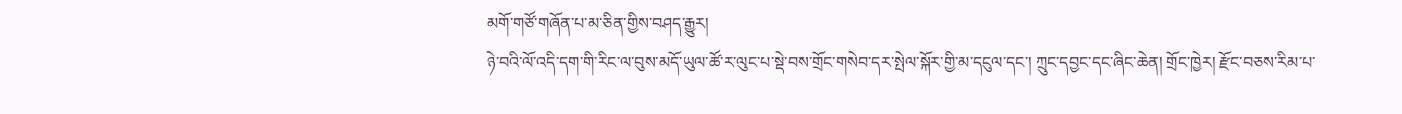མགོ་གཙོ་གཞོན་པ་མ་ཅིན་གྱིས་བཤད་རྒྱུར།
ཉེ་བའི་ལོ་འདི་དག་གི་རིང་ལ་བུས་མདོ་ཡུལ་ཚོ་ར་ལུང་པ་སྡེ་བས་གྲོང་གསེབ་དར་སྤེལ་སྐོར་གྱི་མ་དངུལ་དང་། ཀྲུང་དབྱང་དང་ཞིང་ཆེན། གྲོང་ཁྱེར། རྫོང་བཅས་རིམ་པ་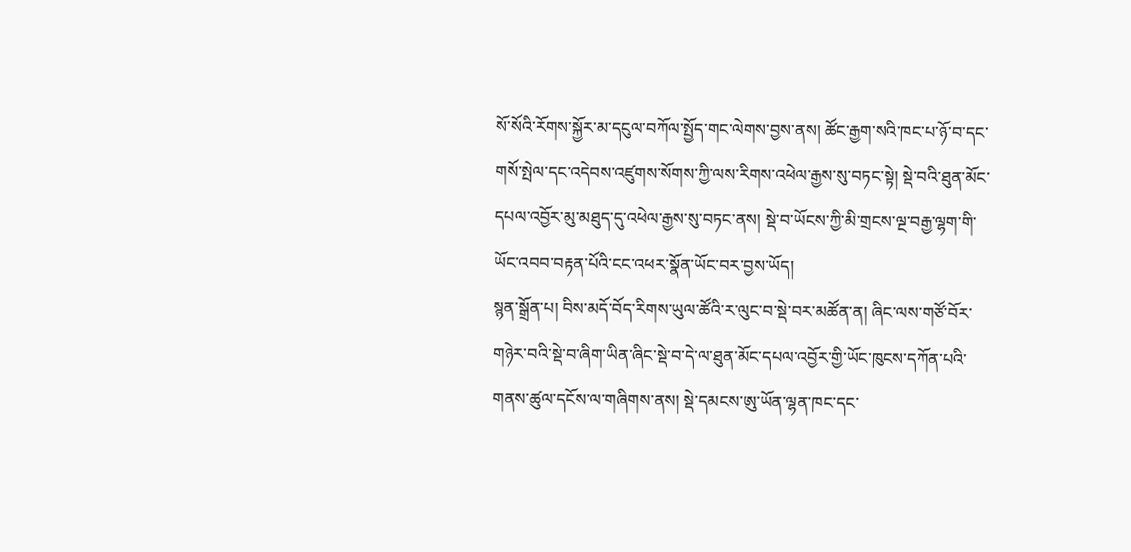སོ་སོའི་རོགས་སྐྱོར་མ་དངུལ་བཀོལ་སྤྱོད་གང་ལེགས་བྱས་ནས། ཚོང་རྒྱག་སའི་ཁང་པ་ཉོ་བ་དང་གསོ་སྤེལ་དང་འདེབས་འཛུགས་སོགས་ཀྱི་ལས་རིགས་འཕེལ་རྒྱས་སུ་བཏང་སྟེ། སྡེ་བའི་ཐུན་མོང་དཔལ་འབྱོར་མུ་མཐུད་དུ་འཕེལ་རྒྱས་སུ་བཏང་ནས། སྡེ་བ་ཡོངས་ཀྱི་མི་གྲངས་ལྔ་བརྒྱ་ལྷག་གི་ཡོང་འབབ་བརྟན་པོའི་ངང་འཕར་སྣོན་ཡོང་བར་བྱས་ཡོད།
སྙན་སྒྲོན་པ། བིས་མདོ་བོད་རིགས་ཡུལ་ཚོའི་ར་ལུང་བ་སྡེ་བར་མཚོན་ན། ཞིང་ལས་གཙོ་བོར་གཉེར་བའི་སྡེ་བ་ཞིག་ཡིན་ཞིང་སྡེ་བ་དེ་ལ་ཐུན་མོང་དཔལ་འབྱོར་གྱི་ཡོང་ཁུངས་དཀོན་པའི་གནས་ཚུལ་དངོས་ལ་གཞིགས་ནས། སྡེ་དམངས་ཨུ་ཡོན་ལྷན་ཁང་དང་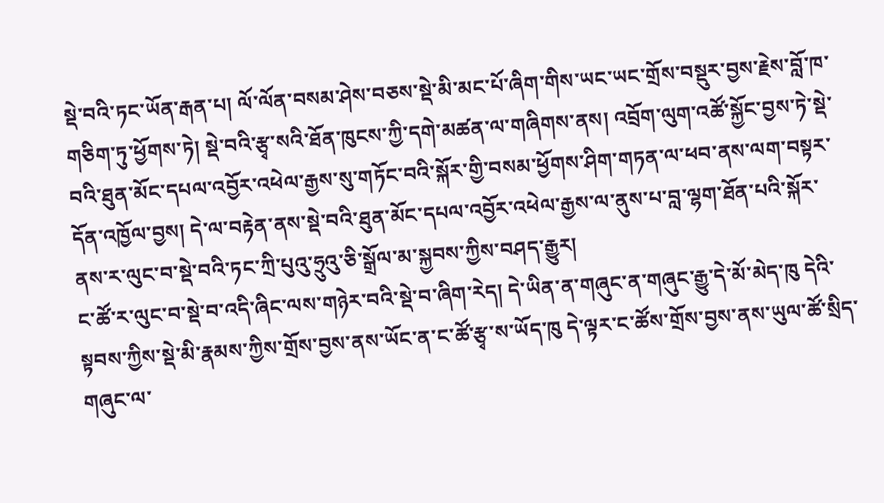སྡེ་བའི་ཏང་ཡོན་རྒན་པ། ལོ་ལོན་བསམ་ཤེས་བཅས་སྡེ་མི་མང་པོ་ཞིག་གིས་ཡང་ཡང་གྲོས་བསྡུར་བྱས་རྗེས་བློ་ཁ་གཅིག་ཏུ་ཕྱོགས་ཏེ། སྡེ་བའི་རྩྭ་སའི་ཐོན་ཁུངས་ཀྱི་དགེ་མཚན་ལ་གཞིགས་ནས། འབྲོག་ལུག་འཚོ་སྐྱོང་བྱས་ཏེ་སྡེ་བའི་ཐུན་མོང་དཔལ་འབྱོར་འཕེལ་རྒྱས་སུ་གཏོང་བའི་སྐོར་གྱི་བསམ་ཕྱོགས་ཤིག་གཏན་ལ་ཕབ་ནས་ལག་བསྟར་དོན་འཁྱོལ་བྱས། དེ་ལ་བརྟེན་ནས་སྡེ་བའི་ཐུན་མོང་དཔལ་འབྱོར་འཕེལ་རྒྱས་ལ་ནུས་པ་བླ་ལྷག་ཐོན་པའི་སྐོར་ནས་ར་ལུང་བ་སྡེ་བའི་ཏང་ཀྲི་པུའུ་ཧྲུའུ་ཅི་སྒྲོལ་མ་སྐྱབས་ཀྱིས་བཤད་རྒྱུར།
ང་ཚོ་ར་ལུང་བ་སྡེ་བ་འདི་ཞིང་ལས་གཉེར་བའི་སྡེ་བ་ཞིག་རེད། དེ་ཡིན་ན་གཞུང་ན་གཞུང་རྒྱུ་དེ་མོ་མེད་ཁུ དེའི་སྟབས་ཀྱིས་སྡེ་མི་རྣམས་ཀྱིས་གྲོས་བྱས་ནས་ཡོང་ན་ང་ཚོ་རྩྭ་ས་ཡོད་ཁུ དེ་ལྟར་ང་ཚོས་གྲོས་བྱས་ནས་ཡུལ་ཚོ་སྲིད་གཞུང་ལ་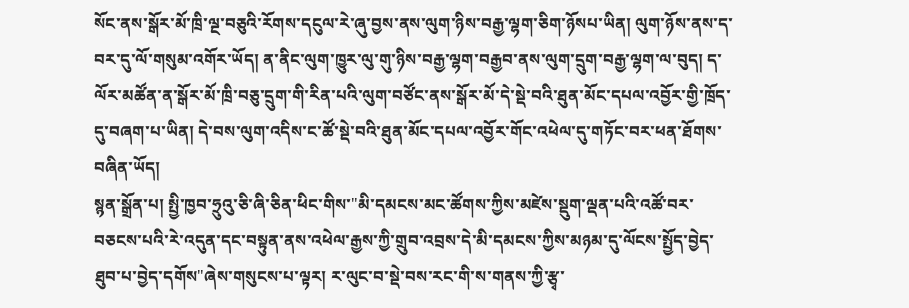སོང་ནས་སྒོར་མོ་ཁྲི་ལྔ་བཅུའི་རོགས་དངུལ་རེ་ཞུ་བྱས་ནས་ལུག་ཉིས་བརྒྱ་ལྷག་ཅིག་ཉོསཔ་ཡིན། ལུག་ཉོས་ནས་ད་བར་དུ་ལོ་གསུམ་འགོར་ཡོད། ན་ནིང་ལུག་ཁྱུར་ལུ་གུ་ཉིས་བརྒྱ་ལྷག་བརྒྱབ་ནས་ལུག་དྲུག་བརྒྱ་ལྷག་ལ་བུད། ད་ལོར་མཚོན་ན་སྒོར་མོ་ཁྲི་བཅུ་དྲུག་གི་རིན་པའི་ལུག་བཙོང་ནས་སྒོར་མོ་དེ་སྡེ་བའི་ཐུན་མོང་དཔལ་འབྱོར་གྱི་ཁྲོད་དུ་བཞག་པ་ཡིན། དེ་བས་ལུག་འདིས་ང་ཚོ་སྡེ་བའི་ཐུན་མོང་དཔལ་འབྱོར་གོང་འཕེལ་དུ་གཏོང་བར་ཕན་ཐོགས་བཞིན་ཡོད།
སྙན་སྒྲོན་པ། སྤྱི་ཁྱབ་ཧྲུའུ་ཅི་ཞི་ཅིན་ཕིང་གིས་"མི་དམངས་མང་ཚོགས་ཀྱིས་མཛེས་སྡུག་ལྡན་པའི་འཚོ་བར་བཅངས་པའི་རེ་འདུན་དང་བསྟུན་ནས་འཕེལ་རྒྱས་ཀྱི་གྲུབ་འབྲས་དེ་མི་དམངས་ཀྱིས་མཉམ་དུ་ལོངས་སྤྱོད་བྱེད་ཐུབ་པ་བྱེད་དགོས"ཞེས་གསུངས་པ་ལྟར། ར་ལུང་བ་སྡེ་བས་རང་གི་ས་གནས་ཀྱི་རྩྭ་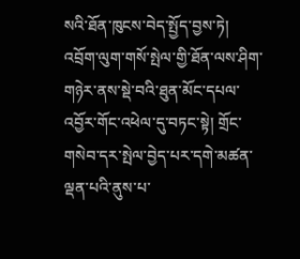སའི་ཐོན་ཁུངས་བེད་སྤྱོད་བྱས་ཏེ། འབྲོག་ལུག་གསོ་སྤེལ་གྱི་ཐོན་ལས་ཤིག་གཉེར་ནས་སྡེ་བའི་ཐུན་མོང་དཔལ་འབྱོར་གོང་འཕེལ་དུ་བཏང་སྟེ། གྲོང་གསེབ་དར་སྤེལ་བྱེད་པར་དགེ་མཚན་ལྡན་པའི་ནུས་པ་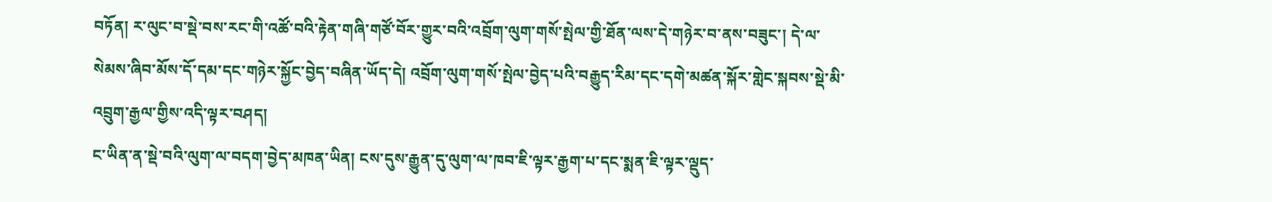བཏོན། ར་ལུང་བ་སྡེ་བས་རང་གི་འཚོ་བའི་རྟེན་གཞི་གཙོ་བོར་གྱུར་བའི་འབྲོག་ལུག་གསོ་སྤེལ་གྱི་ཐོན་ལས་དེ་གཉེར་བ་ནས་བཟུང་། དེ་ལ་སེམས་ཞིབ་མོས་དོ་དམ་དང་གཉེར་སྐྱོང་བྱེད་བཞིན་ཡོད་དེ། འབྲོག་ལུག་གསོ་སྤེལ་བྱེད་པའི་བརྒྱུད་རིམ་དང་དགེ་མཚན་སྐོར་གླེང་སྐབས་སྡེ་མི་འབྲུག་རྒྱལ་གྱིས་འདི་ལྟར་བཤད།
ང་ཡིན་ན་སྡེ་བའི་ལུག་ལ་བདག་བྱེད་མཁན་ཡིན། ངས་དུས་རྒྱུན་དུ་ལུག་ལ་ཁབ་ཇི་ལྟར་རྒྱག་པ་དང་སྨན་ཇི་ལྟར་ལྡུད་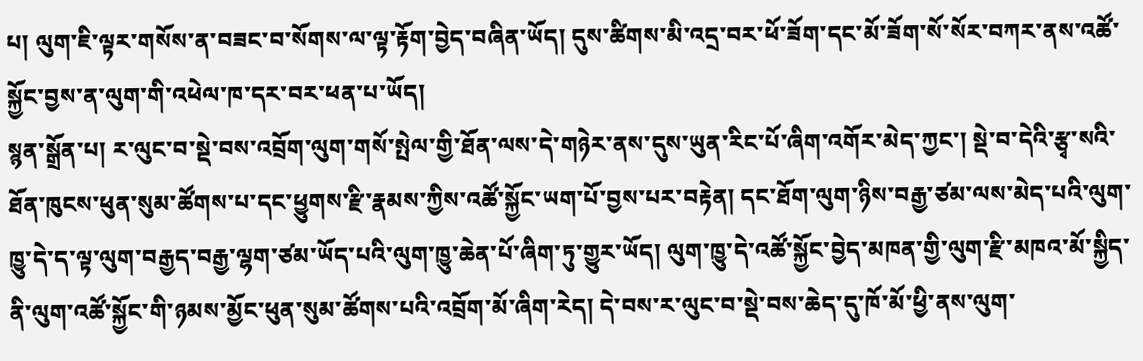པ། ལུག་ཇི་ལྟར་གསོས་ན་བཟང་བ་སོགས་ལ་ལྟ་རྟོག་བྱེད་བཞིན་ཡོད། དུས་ཚིགས་མི་འདྲ་བར་ཕོ་ཟོག་དང་མོ་ཟོག་སོ་སོར་བཀར་ནས་འཚོ་སྐྱོང་བྱས་ན་ལུག་གི་འཕེལ་ཁ་དར་བར་ཕན་པ་ཡོད།
སྙན་སྒྲོན་པ། ར་ལུང་བ་སྡེ་བས་འབྲོག་ལུག་གསོ་སྤེལ་གྱི་ཐོན་ལས་དེ་གཉེར་ནས་དུས་ཡུན་རིང་པོ་ཞིག་འགོར་མེད་ཀྱང་། སྡེ་བ་དེའི་རྩྭ་སའི་ཐོན་ཁུངས་ཕུན་སུམ་ཚོགས་པ་དང་ཕྱུགས་རྫི་རྣམས་ཀྱིས་འཚོ་སྐྱོང་ཡག་པོ་བྱས་པར་བརྟེན། དང་ཐོག་ལུག་ཉིས་བརྒྱ་ཙམ་ལས་མེད་པའི་ལུག་ཁྱུ་དེ་ད་ལྟ་ལུག་བརྒྱད་བརྒྱ་ལྷག་ཙམ་ཡོད་པའི་ལུག་ཁྱུ་ཆེན་པོ་ཞིག་ཏུ་གྱུར་ཡོད། ལུག་ཁྱུ་དེ་འཚོ་སྐྱོང་བྱེད་མཁན་གྱི་ལུག་རྫི་མཁའ་མོ་སྐྱིད་ནི་ལུག་འཚོ་སྐྱོང་གི་ཉམས་མྱོང་ཕུན་སུམ་ཚོགས་པའི་འབྲོག་མོ་ཞིག་རེད། དེ་བས་ར་ལུང་བ་སྡེ་བས་ཆེད་དུ་ཁོ་མོ་ཕྱི་ནས་ལུག་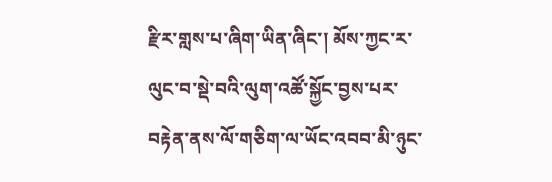རྫིར་གླས་པ་ཞིག་ཡིན་ཞིང་། མོས་ཀྱང་ར་ལུང་བ་སྡེ་བའི་ལུག་འཚོ་སྐྱོང་བྱས་པར་བརྟེན་ནས་ལོ་གཅིག་ལ་ཡོང་འབབ་མི་ཉུང་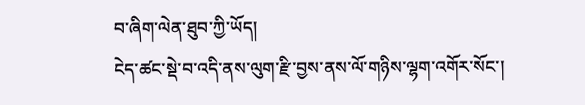བ་ཞིག་ལེན་ཐུབ་ཀྱི་ཡོད།
ངེད་ཚང་སྡེ་བ་འདི་ནས་ལུག་རྫི་བྱས་ནས་ལོ་གཉིས་ལྷག་འགོར་སོང་།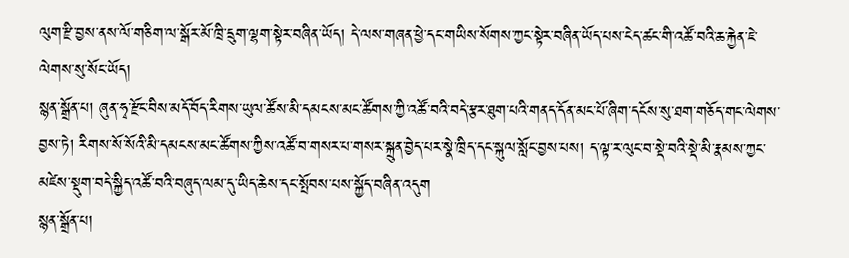ལུག་རྫི་བྱས་ནས་ལོ་གཅིག་ལ་སྒོར་མོ་ཁྲི་དྲུག་ལྷག་སྟེར་བཞིན་ཡོད། དེ་ལས་གཞན་ཕྱེ་དང་གཡིས་སོགས་ཀྱང་སྟེར་བཞིན་ཡོད་པས་ངེད་ཚང་གི་འཚོ་བའི་ཆ་རྐྱེན་ཇེ་ལེགས་སུ་སོང་ཡོད།
སྙན་སྒྲོན་པ། ཞུན་ཧྭ་རྫོང་བིས་མདོ་བོད་རིགས་ཡུལ་ཚོས་མི་དམངས་མང་ཚོགས་ཀྱི་འཚོ་བའི་བདེ་རྩར་ཐུག་པའི་གནད་དོན་མང་པོ་ཞིག་དངོས་སུ་ཐག་གཅོད་གང་ལེགས་བྱས་ཏེ། རིགས་སོ་སོའི་མི་དམངས་མང་ཚོགས་ཀྱིས་འཚོ་བ་གསར་པ་གསར་སྐྲུན་བྱེད་པར་སྣེ་ཁྲིད་དང་སྐུལ་སློང་བྱས་པས། ད་ལྟ་ར་ལུང་བ་སྡེ་བའི་སྡེ་མི་རྣམས་ཀྱང་མཛེས་སྡུག་བདེ་སྐྱིད་འཚོ་བའི་བཞུད་ལམ་དུ་ཡིད་ཆེས་དང་སྤོབས་པས་སྐྱོད་བཞིན་འདུག
སྙན་སྒྲོན་པ།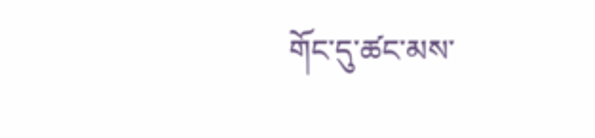གོང་དུ་ཚང་མས་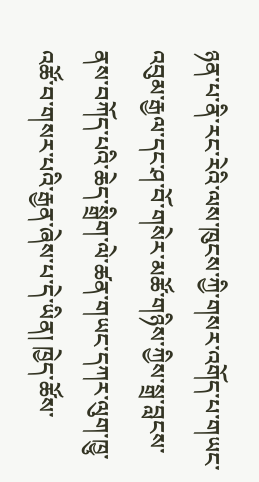ཉན་པ་ནི་རང་རེའི་ལས་ཁུངས་ཀྱི་གསར་འགོད་པ་གཡང་འབུམ་རྒྱལ་དང་ཤ་བོ་གསེར་མཚོ་གཉིས་ཀྱིས་སྒྲ་བླངས་ནས་བཀོད་པའི་ཆེད་སྒྲིག་ལེ་ཚན་གཡང་དཀར་ལུག་ཁྱུ་འཚོ་བ་གསར་པའི་རྒྱན་ཞེས་པ་དེ་ཡིན། ཁྱེད་ཚོས་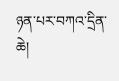ཉན་པར་བཀའ་དྲིན་ཆེ།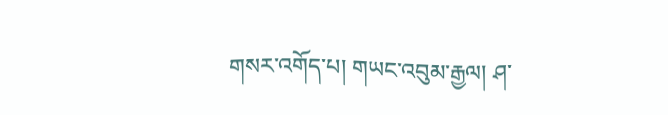གསར་འགོད་པ། གཡང་འབུམ་རྒྱལ། ཤ་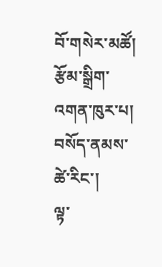བོ་གསེར་མཚོ།
རྩོམ་སྒྲིག་འགན་ཁུར་པ། བསོད་ནམས་ཚེ་རིང་།
ལྟ་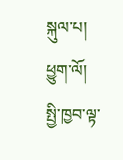སྐུལ་པ། ཕྱུག་ལོ།
སྤྱི་ཁྱབ་ལྟ་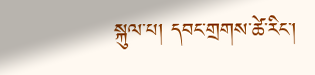སྐུལ་པ། དབང་གྲགས་ཚེ་རིང་།